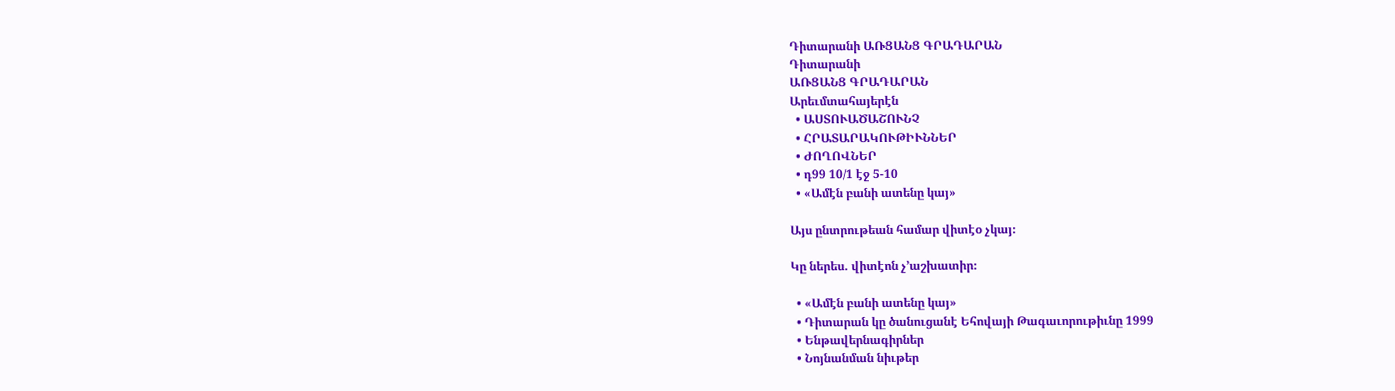Դիտարանի ԱՌՑԱՆՑ ԳՐԱԴԱՐԱՆ
Դիտարանի
ԱՌՑԱՆՑ ԳՐԱԴԱՐԱՆ
Արեւմտահայերէն
  • ԱՍՏՈՒԱԾԱՇՈՒՆՉ
  • ՀՐԱՏԱՐԱԿՈՒԹԻՒՆՆԵՐ
  • ԺՈՂՈՎՆԵՐ
  • դ99 10/1 էջ 5-10
  • «Ամէն բանի ատենը կայ»

Այս ընտրութեան համար վիտէօ չկայ։

Կը ներես. վիտէոն չ’աշխատիր։

  • «Ամէն բանի ատենը կայ»
  • Դիտարան կը ծանուցանէ Եհովայի Թագաւորութիւնը 1999
  • Ենթավերնագիրներ
  • Նոյնանման նիւթեր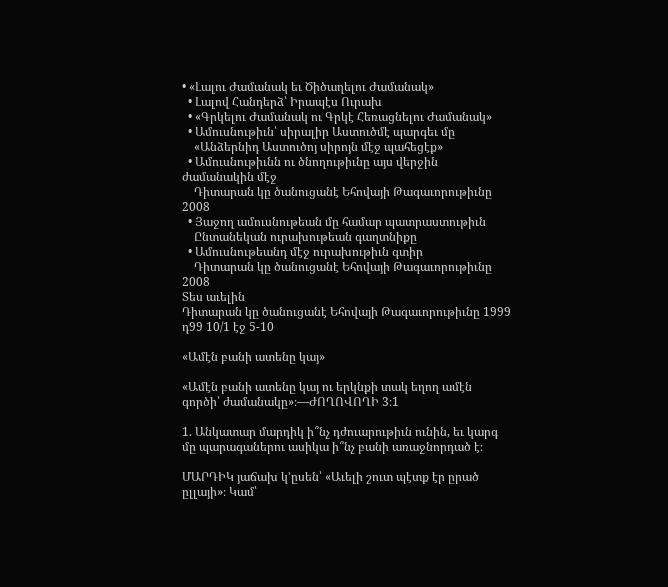• «Լալու Ժամանակ եւ Ծիծաղելու Ժամանակ»
  • Լալով Հանդերձ՝ Իրապէս Ուրախ
  • «Գրկելու Ժամանակ ու Գրկէ Հեռացնելու Ժամանակ»
  • Ամուսնութիւն՝ սիրալիր Աստուծմէ պարգեւ մը
    «Անձերնիդ Աստուծոյ սիրոյն մէջ պահեցէք»
  • Ամուսնութիւնն ու ծնողութիւնը այս վերջին ժամանակին մէջ
    Դիտարան կը ծանուցանէ Եհովայի Թագաւորութիւնը 2008
  • Յաջող ամուսնութեան մը համար պատրաստութիւն
    Ընտանեկան ուրախութեան գաղտնիքը
  • Ամուսնութեանդ մէջ ուրախութիւն գտիր
    Դիտարան կը ծանուցանէ Եհովայի Թագաւորութիւնը 2008
Տես աւելին
Դիտարան կը ծանուցանէ Եհովայի Թագաւորութիւնը 1999
դ99 10/1 էջ 5-10

«Ամէն բանի ատենը կայ»

«Ամէն բանի ատենը կայ ու երկնքի տակ եղող ամէն գործի՝ ժամանակը»։—ԺՈՂՈՎՈՂԻ 3։1

1. Անկատար մարդիկ ի՞նչ դժուարութիւն ունին, եւ կարգ մը պարագաներու ասիկա ի՞նչ բանի առաջնորդած է։

ՄԱՐԴԻԿ յաճախ կ’ըսեն՝ «Աւելի շուտ պէտք էր ըրած ըլլայի»։ Կամ՝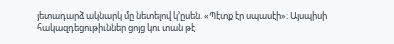յետադարձ ակնարկ մը նետելով կ’ըսեն. «Պէտք էր սպասէի»։ Այսպիսի հակազդեցութիւններ ցոյց կու տան թէ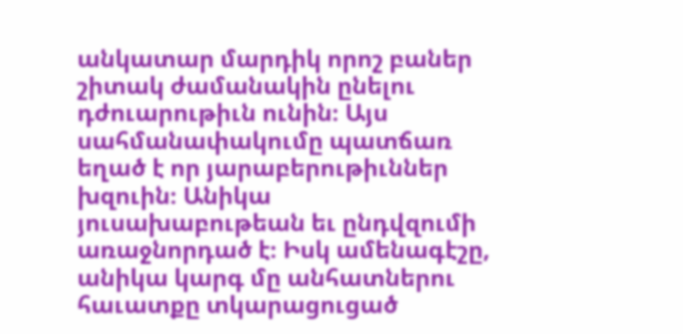անկատար մարդիկ որոշ բաներ շիտակ ժամանակին ընելու դժուարութիւն ունին։ Այս սահմանափակումը պատճառ եղած է որ յարաբերութիւններ խզուին։ Անիկա յուսախաբութեան եւ ընդվզումի առաջնորդած է։ Իսկ ամենագէշը, անիկա կարգ մը անհատներու հաւատքը տկարացուցած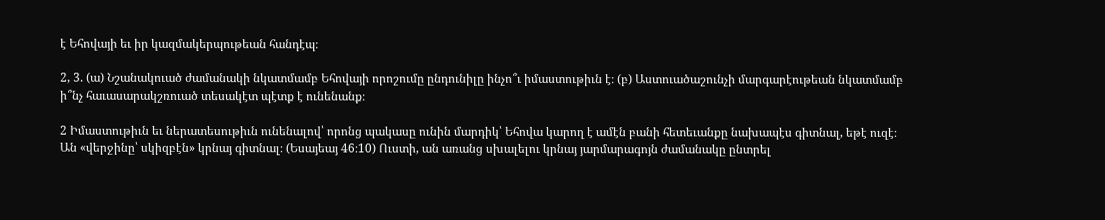է Եհովայի եւ իր կազմակերպութեան հանդէպ։

2, 3. (ա) Նշանակուած ժամանակի նկատմամբ Եհովայի որոշումը ընդունիլը ինչո՞ւ իմաստութիւն է։ (բ) Աստուածաշունչի մարգարէութեան նկատմամբ ի՞նչ հաւասարակշռուած տեսակէտ պէտք է ունենանք։

2 Իմաստութիւն եւ ներատեսութիւն ունենալով՝ որոնց պակասը ունին մարդիկ՝ Եհովա կարող է ամէն բանի հետեւանքը նախապէս գիտնալ, եթէ ուզէ։ Ան «վերջինը՝ սկիզբէն» կրնայ գիտնալ։ (Եսայեայ 46։10) Ուստի, ան առանց սխալելու կրնայ յարմարագոյն ժամանակը ընտրել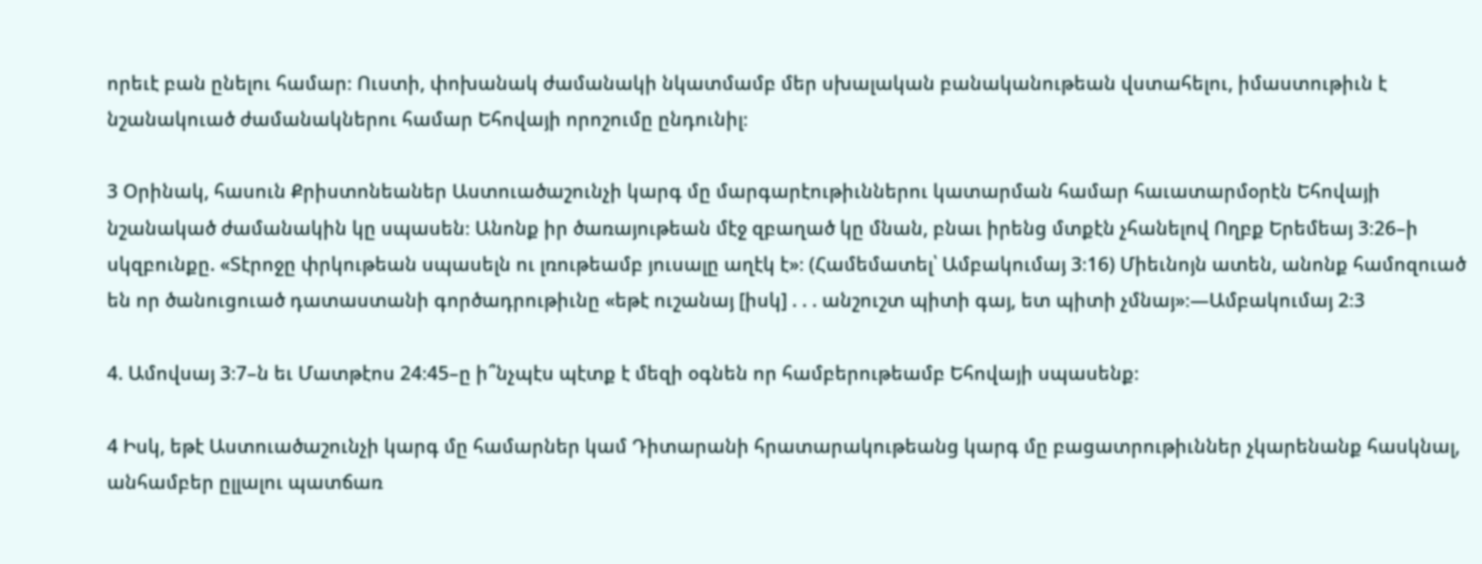որեւէ բան ընելու համար։ Ուստի, փոխանակ ժամանակի նկատմամբ մեր սխալական բանականութեան վստահելու, իմաստութիւն է նշանակուած ժամանակներու համար Եհովայի որոշումը ընդունիլ։

3 Օրինակ, հասուն Քրիստոնեաներ Աստուածաշունչի կարգ մը մարգարէութիւններու կատարման համար հաւատարմօրէն Եհովայի նշանակած ժամանակին կը սպասեն։ Անոնք իր ծառայութեան մէջ զբաղած կը մնան, բնաւ իրենց մտքէն չհանելով Ողբք Երեմեայ 3։26–ի սկզբունքը. «Տէրոջը փրկութեան սպասելն ու լռութեամբ յուսալը աղէկ է»։ (Համեմատել՝ Ամբակումայ 3։16) Միեւնոյն ատեն, անոնք համոզուած են որ ծանուցուած դատաստանի գործադրութիւնը «եթէ ուշանայ [իսկ] . . . անշուշտ պիտի գայ, ետ պիտի չմնայ»։—Ամբակումայ 2։3

4. Ամովսայ 3։7–ն եւ Մատթէոս 24։45–ը ի՞նչպէս պէտք է մեզի օգնեն որ համբերութեամբ Եհովայի սպասենք։

4 Իսկ, եթէ Աստուածաշունչի կարգ մը համարներ կամ Դիտարանի հրատարակութեանց կարգ մը բացատրութիւններ չկարենանք հասկնալ, անհամբեր ըլլալու պատճառ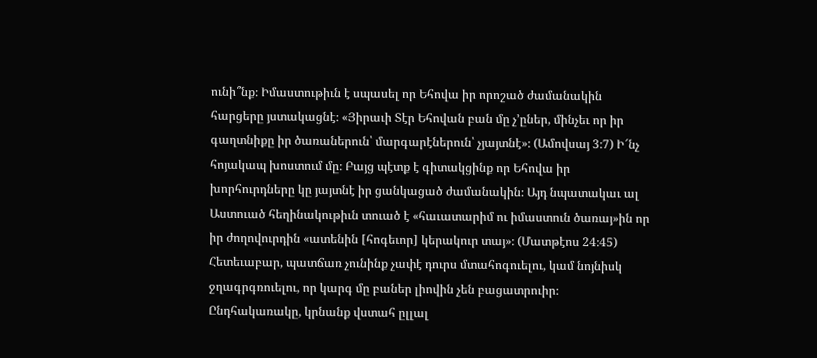ունի՞նք։ Իմաստութիւն է սպասել որ Եհովա իր որոշած ժամանակին հարցերը յստակացնէ։ «Յիրաւի Տէր Եհովան բան մը չ’ըներ, մինչեւ որ իր գաղտնիքը իր ծառաներուն՝ մարգարէներուն՝ չյայտնէ»։ (Ամովսայ 3։7) Ի՜նչ հոյակապ խոստում մը։ Բայց պէտք է գիտակցինք որ Եհովա իր խորհուրդները կը յայտնէ իր ցանկացած ժամանակին։ Այդ նպատակաւ ալ Աստուած հեղինակութիւն տուած է «հաւատարիմ ու իմաստուն ծառայ»ին որ իր ժողովուրդին «ատենին [հոգեւոր] կերակուր տայ»։ (Մատթէոս 24։45) Հետեւաբար, պատճառ չունինք չափէ դուրս մտահոգուելու, կամ նոյնիսկ ջղագրգռուելու, որ կարգ մը բաներ լիովին չեն բացատրուիր։ Ընդհակառակը, կրնանք վստահ ըլլալ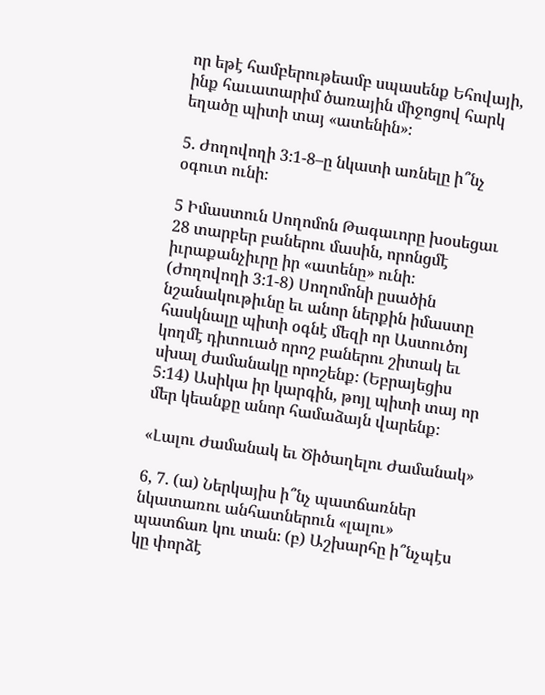որ եթէ համբերութեամբ սպասենք Եհովայի, ինք հաւատարիմ ծառային միջոցով հարկ եղածը պիտի տայ «ատենին»։

5. Ժողովողի 3։1-8–ը նկատի առնելը ի՞նչ օգուտ ունի։

5 Իմաստուն Սողոմոն Թագաւորը խօսեցաւ 28 տարբեր բաներու մասին, որոնցմէ իւրաքանչիւրը իր «ատենը» ունի։ (Ժողովողի 3։1-8) Սողոմոնի ըսածին նշանակութիւնը եւ անոր ներքին իմաստը հասկնալը պիտի օգնէ մեզի որ Աստուծոյ կողմէ դիտուած որոշ բաներու շիտակ եւ սխալ ժամանակը որոշենք։ (Եբրայեցիս 5։14) Ասիկա իր կարգին, թոյլ պիտի տայ որ մեր կեանքը անոր համաձայն վարենք։

«Լալու Ժամանակ եւ Ծիծաղելու Ժամանակ»

6, 7. (ա) Ներկայիս ի՞նչ պատճառներ նկատառու անհատներուն «լալու» պատճառ կու տան։ (բ) Աշխարհը ի՞նչպէս կը փորձէ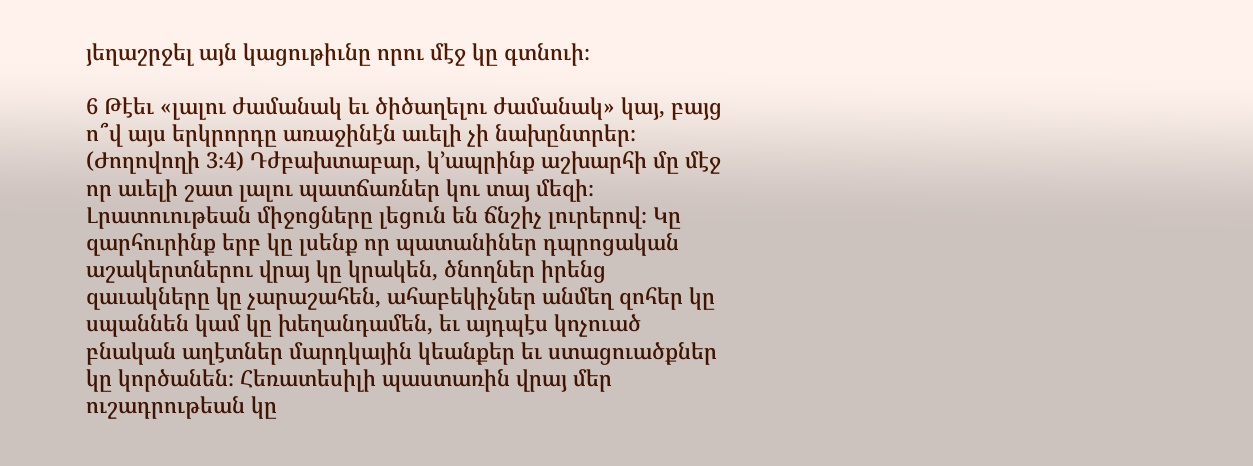յեղաշրջել այն կացութիւնը որու մէջ կը գտնուի։

6 Թէեւ «լալու ժամանակ եւ ծիծաղելու ժամանակ» կայ, բայց ո՞վ այս երկրորդը առաջինէն աւելի չի նախընտրեր։ (Ժողովողի 3։4) Դժբախտաբար, կ’ապրինք աշխարհի մը մէջ որ աւելի շատ լալու պատճառներ կու տայ մեզի։ Լրատուութեան միջոցները լեցուն են ճնշիչ լուրերով։ Կը զարհուրինք երբ կը լսենք որ պատանիներ դպրոցական աշակերտներու վրայ կը կրակեն, ծնողներ իրենց զաւակները կը չարաշահեն, ահաբեկիչներ անմեղ զոհեր կը սպաննեն կամ կը խեղանդամեն, եւ այդպէս կոչուած բնական աղէտներ մարդկային կեանքեր եւ ստացուածքներ կը կործանեն։ Հեռատեսիլի պաստառին վրայ մեր ուշադրութեան կը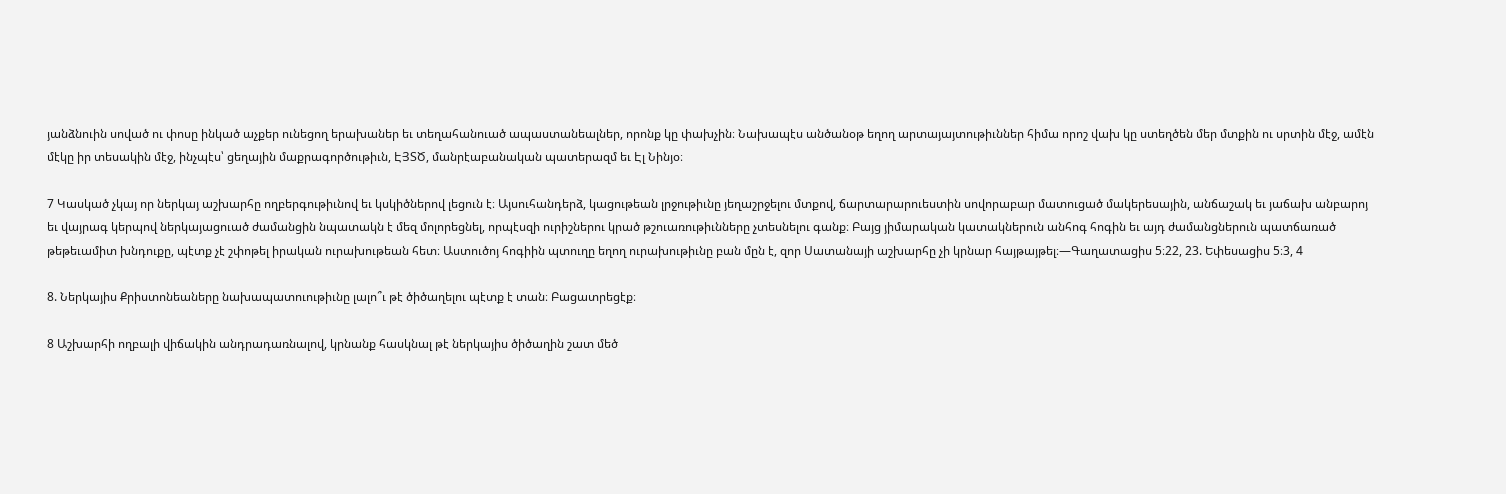յանձնուին սոված ու փոսը ինկած աչքեր ունեցող երախաներ եւ տեղահանուած ապաստանեալներ, որոնք կը փախչին։ Նախապէս անծանօթ եղող արտայայտութիւններ հիմա որոշ վախ կը ստեղծեն մեր մտքին ու սրտին մէջ, ամէն մէկը իր տեսակին մէջ, ինչպէս՝ ցեղային մաքրագործութիւն, ԷՅՏԾ, մանրէաբանական պատերազմ եւ Էլ Նինյօ։

7 Կասկած չկայ որ ներկայ աշխարհը ողբերգութիւնով եւ կսկիծներով լեցուն է։ Այսուհանդերձ, կացութեան լրջութիւնը յեղաշրջելու մտքով, ճարտարարուեստին սովորաբար մատուցած մակերեսային, անճաշակ եւ յաճախ անբարոյ եւ վայրագ կերպով ներկայացուած ժամանցին նպատակն է մեզ մոլորեցնել, որպէսզի ուրիշներու կրած թշուառութիւնները չտեսնելու գանք։ Բայց յիմարական կատակներուն անհոգ հոգին եւ այդ ժամանցներուն պատճառած թեթեւամիտ խնդուքը, պէտք չէ շփոթել իրական ուրախութեան հետ։ Աստուծոյ հոգիին պտուղը եղող ուրախութիւնը բան մըն է, զոր Սատանայի աշխարհը չի կրնար հայթայթել։—Գաղատացիս 5։22, 23. Եփեսացիս 5։3, 4

8. Ներկայիս Քրիստոնեաները նախապատուութիւնը լալո՞ւ թէ ծիծաղելու պէտք է տան։ Բացատրեցէք։

8 Աշխարհի ողբալի վիճակին անդրադառնալով, կրնանք հասկնալ թէ ներկայիս ծիծաղին շատ մեծ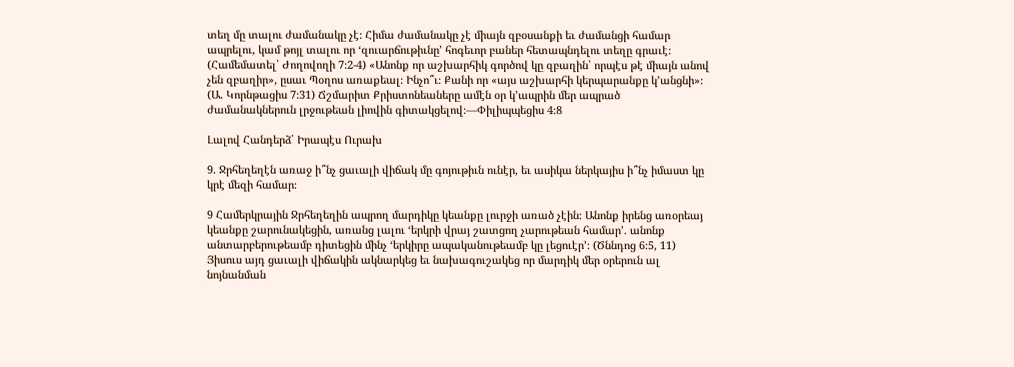տեղ մը տալու ժամանակը չէ։ Հիմա ժամանակը չէ միայն զբօսանքի եւ ժամանցի համար ապրելու, կամ թոյլ տալու որ ‘զուարճութիւնը’ հոգեւոր բաներ հետապնդելու տեղը գրաւէ։ (Համեմատել՝ Ժողովողի 7։2-4) «Անոնք որ աշխարհիկ գործով կը զբաղին՝ որպէս թէ միայն անով չեն զբաղիր», ըսաւ Պօղոս առաքեալ։ Ինչո՞ւ։ Քանի որ «այս աշխարհի կերպարանքը կ’անցնի»։ (Ա. Կորնթացիս 7։31) Ճշմարիտ Քրիստոնեաները ամէն օր կ’ապրին մեր ապրած ժամանակներուն լրջութեան լիովին գիտակցելով։—Փիլիպպեցիս 4։8

Լալով Հանդերձ՝ Իրապէս Ուրախ

9. Ջրհեղեղէն առաջ ի՞նչ ցաւալի վիճակ մը գոյութիւն ունէր, եւ ասիկա ներկայիս ի՞նչ իմաստ կը կրէ մեզի համար։

9 Համերկրային Ջրհեղեղին ապրող մարդիկը կեանքը լուրջի առած չէին։ Անոնք իրենց առօրեայ կեանքը շարունակեցին, առանց լալու ‘երկրի վրայ շատցող չարութեան համար’. անոնք անտարբերութեամբ դիտեցին մինչ ‘երկիրը ապականութեամբ կը լեցուէր’։ (Ծննդոց 6։5, 11) Յիսուս այդ ցաւալի վիճակին ակնարկեց եւ նախագուշակեց որ մարդիկ մեր օրերուն ալ նոյնանման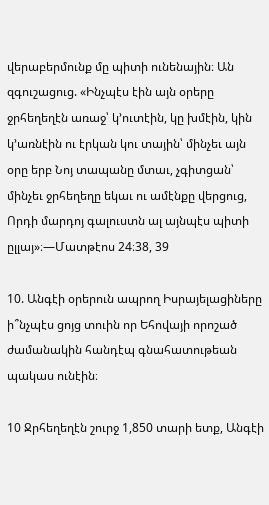վերաբերմունք մը պիտի ունենային։ Ան զգուշացուց. «Ինչպէս էին այն օրերը ջրհեղեղէն առաջ՝ կ’ուտէին, կը խմէին, կին կ’առնէին ու էրկան կու տային՝ մինչեւ այն օրը երբ Նոյ տապանը մտաւ, չգիտցան՝ մինչեւ ջրհեղեղը եկաւ ու ամէնքը վերցուց, Որդի մարդոյ գալուստն ալ այնպէս պիտի ըլլայ»։—Մատթէոս 24։38, 39

10. Անգէի օրերուն ապրող Իսրայելացիները ի՞նչպէս ցոյց տուին որ Եհովայի որոշած ժամանակին հանդէպ գնահատութեան պակաս ունէին։

10 Ջրհեղեղէն շուրջ 1,850 տարի ետք, Անգէի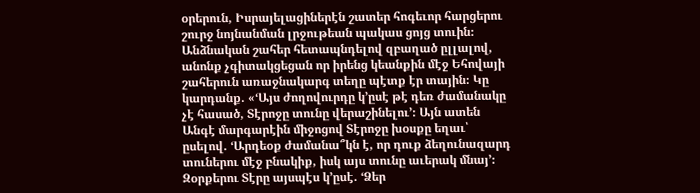օրերուն, Իսրայելացիներէն շատեր հոգեւոր հարցերու շուրջ նոյնանման լրջութեան պակաս ցոյց տուին։ Անձնական շահեր հետապնդելով զբաղած ըլլալով, անոնք չգիտակցեցան որ իրենց կեանքին մէջ Եհովայի շահերուն առաջնակարգ տեղը պէտք էր տային։ Կը կարդանք. «‘Այս ժողովուրդը կ’ըսէ թէ դեռ ժամանակը չէ հասած, Տէրոջը տունը վերաշինելու’։ Այն ատեն Անգէ մարգարէին միջոցով Տէրոջը խօսքը եղաւ՝ ըսելով. ‘Արդեօք ժամանա՞կն է, որ դուք ձեղունազարդ տուներու մէջ բնակիք, իսկ այս տունը աւերակ մնայ’։ Զօրքերու Տէրը այսպէս կ’ըսէ. ‘Ձեր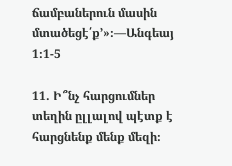ճամբաներուն մասին մտածեցէ՛ք’»։—Անգեայ 1։1-5

11. Ի՞նչ հարցումներ տեղին ըլլալով պէտք է հարցնենք մենք մեզի։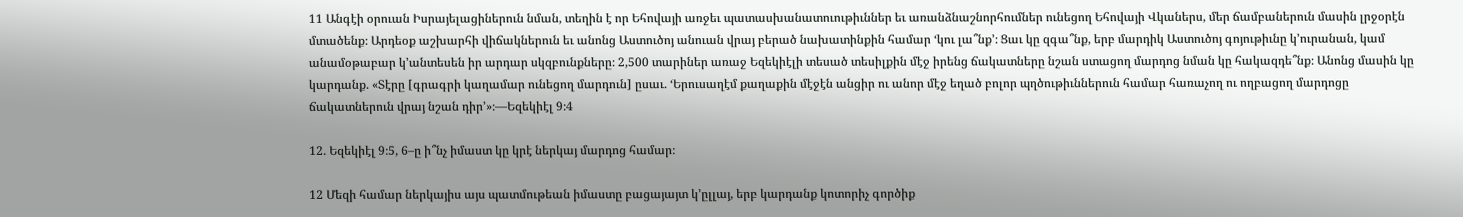11 Անգէի օրուան Իսրայելացիներուն նման, տեղին է որ Եհովայի առջեւ պատասխանատուութիւններ եւ առանձնաշնորհումներ ունեցող Եհովայի Վկաներս, մեր ճամբաներուն մասին լրջօրէն մտածենք։ Արդեօք աշխարհի վիճակներուն եւ անոնց Աստուծոյ անուան վրայ բերած նախատինքին համար ‘կու լա՞նք’։ Ցաւ կը զգա՞նք, երբ մարդիկ Աստուծոյ գոյութիւնը կ’ուրանան, կամ անամօթաբար կ’անտեսեն իր արդար սկզբունքները։ 2,500 տարիներ առաջ Եզեկիէլի տեսած տեսիլքին մէջ իրենց ճակատները նշան ստացող մարդոց նման կը հակազդե՞նք։ Անոնց մասին կը կարդանք. «Տէրը [գրագրի կաղամար ունեցող մարդուն] ըսաւ. ‘Երուսաղէմ քաղաքին մէջէն անցիր ու անոր մէջ եղած բոլոր պղծութիւններուն համար հառաչող ու ողբացող մարդոցը ճակատներուն վրայ նշան դիր’»։—Եզեկիէլ 9։4

12. Եզեկիէլ 9։5, 6–ը ի՞նչ իմաստ կը կրէ ներկայ մարդոց համար։

12 Մեզի համար ներկայիս այս պատմութեան իմաստը բացայայտ կ’ըլլայ, երբ կարդանք կոտորիչ գործիք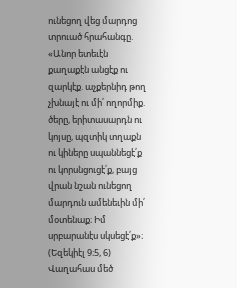ունեցող վեց մարդոց տրուած հրահանգը. «Անոր ետեւէն քաղաքէն անցէք ու զարկէք. աչքերնիդ թող չխնայէ ու մի՛ ողորմիք. ծերը, երիտասարդն ու կոյսը, պզտիկ տղաքն ու կիները սպաննեցէ՛ք ու կորսնցուցէ՛ք, բայց վրան նշան ունեցող մարդուն ամենեւին մի՛ մօտենաք։ Իմ սրբարանէս սկսեցէ՛ք»։ (Եզեկիէլ 9։5, 6) Վաղահաս մեծ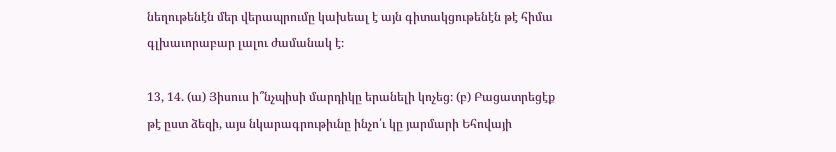նեղութենէն մեր վերապրումը կախեալ է այն գիտակցութենէն թէ հիմա գլխաւորաբար լալու ժամանակ է։

13, 14. (ա) Յիսուս ի՞նչպիսի մարդիկը երանելի կոչեց։ (բ) Բացատրեցէք թէ ըստ ձեզի, այս նկարագրութիւնը ինչո՛ւ կը յարմարի Եհովայի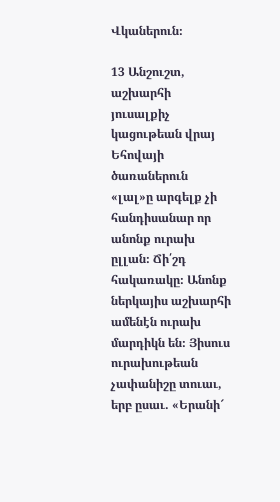Վկաներուն։

13 Անշուշտ, աշխարհի յուսալքիչ կացութեան վրայ Եհովայի ծառաներուն «լալ»ը արգելք չի հանդիսանար որ անոնք ուրախ ըլլան։ Ճի՛շդ հակառակը։ Անոնք ներկայիս աշխարհի ամենէն ուրախ մարդիկն են։ Յիսուս ուրախութեան չափանիշը տուաւ, երբ ըսաւ. «Երանի՜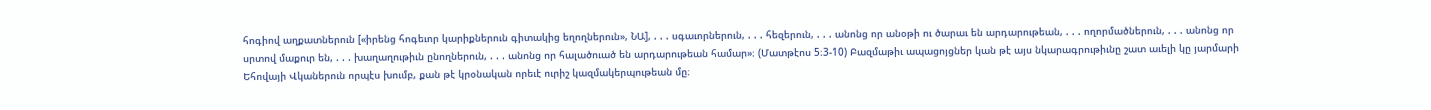հոգիով աղքատներուն [«իրենց հոգեւոր կարիքներուն գիտակից եղողներուն», ՆԱ], . . . սգաւորներուն, . . . հեզերուն, . . . անոնց որ անօթի ու ծարաւ են արդարութեան, . . . ողորմածներուն, . . . անոնց որ սրտով մաքուր են, . . . խաղաղութիւն ընողներուն, . . . անոնց որ հալածուած են արդարութեան համար»։ (Մատթէոս 5։3-10) Բազմաթիւ ապացոյցներ կան թէ այս նկարագրութիւնը շատ աւելի կը յարմարի Եհովայի Վկաներուն որպէս խումբ, քան թէ կրօնական որեւէ ուրիշ կազմակերպութեան մը։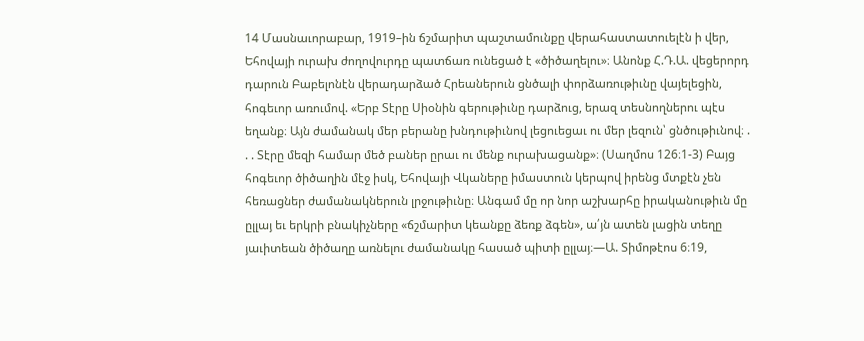14 Մասնաւորաբար, 1919–ին ճշմարիտ պաշտամունքը վերահաստատուելէն ի վեր, Եհովայի ուրախ ժողովուրդը պատճառ ունեցած է «ծիծաղելու»։ Անոնք Հ.Դ.Ա. վեցերորդ դարուն Բաբելոնէն վերադարձած Հրեաներուն ցնծալի փորձառութիւնը վայելեցին, հոգեւոր առումով. «Երբ Տէրը Սիօնին գերութիւնը դարձուց, երազ տեսնողներու պէս եղանք։ Այն ժամանակ մեր բերանը խնդութիւնով լեցուեցաւ ու մեր լեզուն՝ ցնծութիւնով։ . . . Տէրը մեզի համար մեծ բաներ ըրաւ ու մենք ուրախացանք»։ (Սաղմոս 126։1-3) Բայց հոգեւոր ծիծաղին մէջ իսկ, Եհովայի Վկաները իմաստուն կերպով իրենց մտքէն չեն հեռացներ ժամանակներուն լրջութիւնը։ Անգամ մը որ նոր աշխարհը իրականութիւն մը ըլլայ եւ երկրի բնակիչները «ճշմարիտ կեանքը ձեռք ձգեն», ա՛յն ատեն լացին տեղը յաւիտեան ծիծաղը առնելու ժամանակը հասած պիտի ըլլայ։—Ա. Տիմոթէոս 6։19,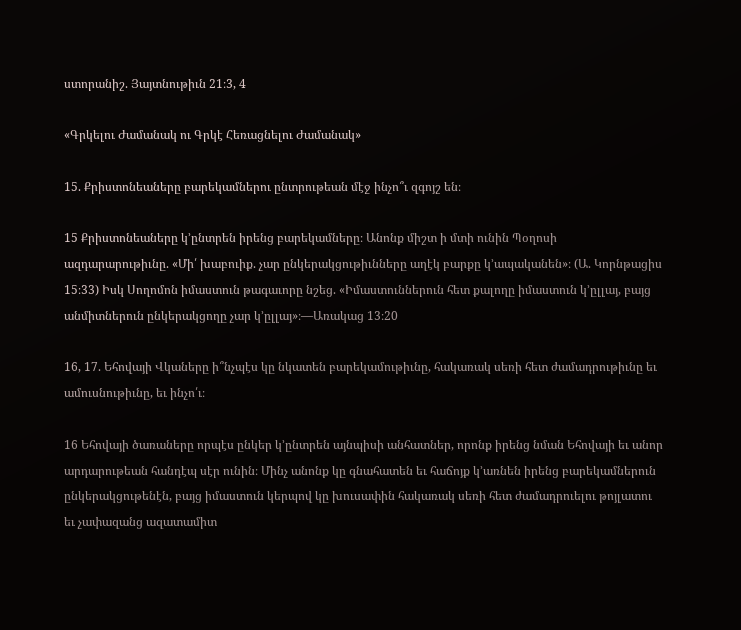ստորանիշ. Յայտնութիւն 21։3, 4

«Գրկելու Ժամանակ ու Գրկէ Հեռացնելու Ժամանակ»

15. Քրիստոնեաները բարեկամներու ընտրութեան մէջ ինչո՞ւ զգոյշ են։

15 Քրիստոնեաները կ’ընտրեն իրենց բարեկամները։ Անոնք միշտ ի մտի ունին Պօղոսի ազդարարութիւնը. «Մի՛ խաբուիք. չար ընկերակցութիւնները աղէկ բարքը կ’ապականեն»։ (Ա. Կորնթացիս 15։33) Իսկ Սողոմոն իմաստուն թագաւորը նշեց. «Իմաստուններուն հետ քալողը իմաստուն կ’ըլլայ, բայց անմիտներուն ընկերակցողը չար կ’ըլլայ»։—Առակաց 13։20

16, 17. Եհովայի Վկաները ի՞նչպէս կը նկատեն բարեկամութիւնը, հակառակ սեռի հետ ժամադրութիւնը եւ ամուսնութիւնը, եւ ինչո՛ւ։

16 Եհովայի ծառաները որպէս ընկեր կ’ընտրեն այնպիսի անհատներ, որոնք իրենց նման Եհովայի եւ անոր արդարութեան հանդէպ սէր ունին։ Մինչ անոնք կը գնահատեն եւ հաճոյք կ’առնեն իրենց բարեկամներուն ընկերակցութենէն, բայց իմաստուն կերպով կը խուսափին հակառակ սեռի հետ ժամադրուելու թոյլատու եւ չափազանց ազատամիտ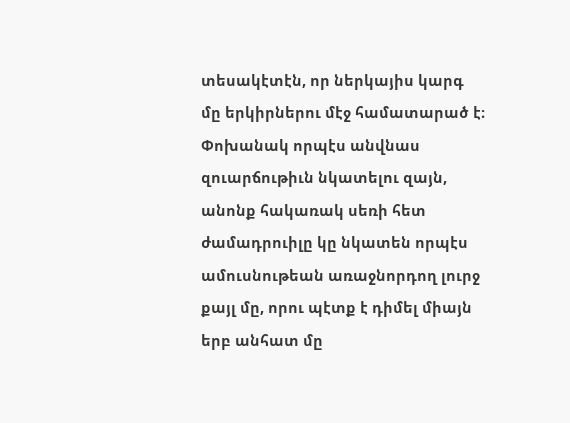տեսակէտէն, որ ներկայիս կարգ մը երկիրներու մէջ համատարած է։ Փոխանակ որպէս անվնաս զուարճութիւն նկատելու զայն, անոնք հակառակ սեռի հետ ժամադրուիլը կը նկատեն որպէս ամուսնութեան առաջնորդող լուրջ քայլ մը, որու պէտք է դիմել միայն երբ անհատ մը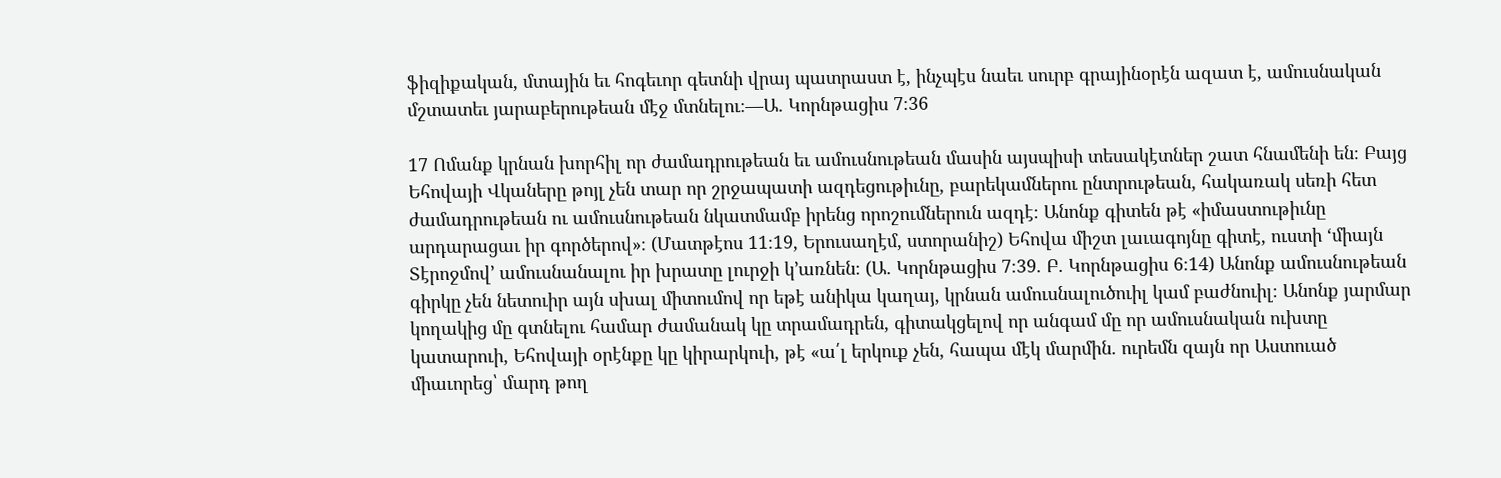ֆիզիքական, մտային եւ հոգեւոր գետնի վրայ պատրաստ է, ինչպէս նաեւ սուրբ գրայինօրէն ազատ է, ամուսնական մշտատեւ յարաբերութեան մէջ մտնելու։—Ա. Կորնթացիս 7։36

17 Ոմանք կրնան խորհիլ որ ժամադրութեան եւ ամուսնութեան մասին այսպիսի տեսակէտներ շատ հնամենի են։ Բայց Եհովայի Վկաները թոյլ չեն տար որ շրջապատի ազդեցութիւնը, բարեկամներու ընտրութեան, հակառակ սեռի հետ ժամադրութեան ու ամուսնութեան նկատմամբ իրենց որոշումներուն ազդէ։ Անոնք գիտեն թէ «իմաստութիւնը արդարացաւ իր գործերով»։ (Մատթէոս 11։19, Երուսաղէմ, ստորանիշ) Եհովա միշտ լաւագոյնը գիտէ, ուստի ‘միայն Տէրոջմով’ ամուսնանալու իր խրատը լուրջի կ’առնեն։ (Ա. Կորնթացիս 7։39. Բ. Կորնթացիս 6։14) Անոնք ամուսնութեան գիրկը չեն նետուիր այն սխալ միտումով որ եթէ անիկա կաղայ, կրնան ամուսնալուծուիլ կամ բաժնուիլ։ Անոնք յարմար կողակից մը գտնելու համար ժամանակ կը տրամադրեն, գիտակցելով որ անգամ մը որ ամուսնական ուխտը կատարուի, Եհովայի օրէնքը կը կիրարկուի, թէ «ա՛լ երկուք չեն, հապա մէկ մարմին. ուրեմն զայն որ Աստուած միաւորեց՝ մարդ թող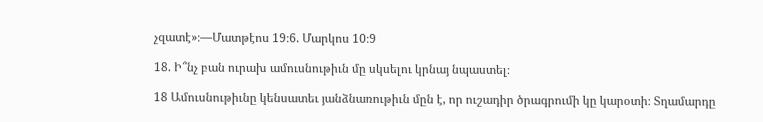չզատէ»։—Մատթէոս 19։6. Մարկոս 10։9

18. Ի՞նչ բան ուրախ ամուսնութիւն մը սկսելու կրնայ նպաստել։

18 Ամուսնութիւնը կենսատեւ յանձնառութիւն մըն է, որ ուշադիր ծրագրումի կը կարօտի։ Տղամարդը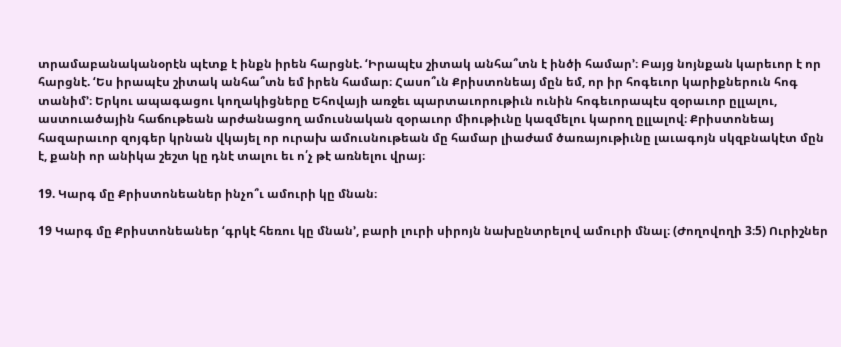տրամաբանականօրէն պէտք է ինքն իրեն հարցնէ. ‘Իրապէս շիտակ անհա՞տն է ինծի համար’։ Բայց նոյնքան կարեւոր է որ հարցնէ. ‘Ես իրապէս շիտակ անհա՞տն եմ իրեն համար։ Հասո՞ւն Քրիստոնեայ մըն եմ, որ իր հոգեւոր կարիքներուն հոգ տանիմ’։ Երկու ապագացու կողակիցները Եհովայի առջեւ պարտաւորութիւն ունին հոգեւորապէս զօրաւոր ըլլալու, աստուածային հաճութեան արժանացող ամուսնական զօրաւոր միութիւնը կազմելու կարող ըլլալով։ Քրիստոնեայ հազարաւոր զոյգեր կրնան վկայել որ ուրախ ամուսնութեան մը համար լիաժամ ծառայութիւնը լաւագոյն սկզբնակէտ մըն է, քանի որ անիկա շեշտ կը դնէ տալու եւ ո՛չ թէ առնելու վրայ։

19. Կարգ մը Քրիստոնեաներ ինչո՞ւ ամուրի կը մնան։

19 Կարգ մը Քրիստոնեաներ ‘գրկէ հեռու կը մնան’, բարի լուրի սիրոյն նախընտրելով ամուրի մնալ։ (Ժողովողի 3։5) Ուրիշներ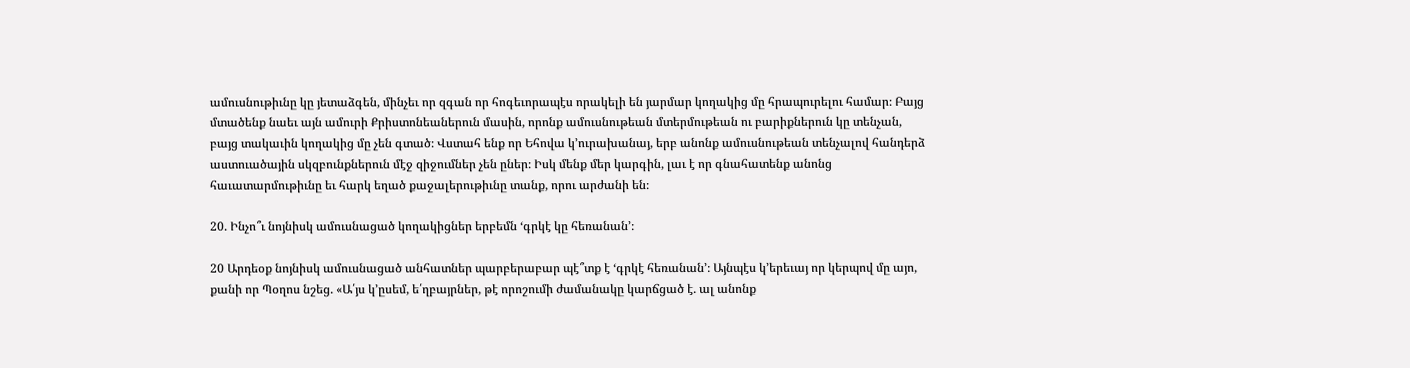ամուսնութիւնը կը յետաձգեն, մինչեւ որ զգան որ հոգեւորապէս որակելի են յարմար կողակից մը հրապուրելու համար։ Բայց մտածենք նաեւ այն ամուրի Քրիստոնեաներուն մասին, որոնք ամուսնութեան մտերմութեան ու բարիքներուն կը տենչան, բայց տակաւին կողակից մը չեն գտած։ Վստահ ենք որ Եհովա կ’ուրախանայ, երբ անոնք ամուսնութեան տենչալով հանդերձ աստուածային սկզբունքներուն մէջ զիջումներ չեն ըներ։ Իսկ մենք մեր կարգին, լաւ է որ գնահատենք անոնց հաւատարմութիւնը եւ հարկ եղած քաջալերութիւնը տանք, որու արժանի են։

20. Ինչո՞ւ նոյնիսկ ամուսնացած կողակիցներ երբեմն ‘գրկէ կը հեռանան’։

20 Արդեօք նոյնիսկ ամուսնացած անհատներ պարբերաբար պէ՞տք է ‘գրկէ հեռանան’։ Այնպէս կ’երեւայ որ կերպով մը այո, քանի որ Պօղոս նշեց. «Ա՛յս կ’ըսեմ, ե՛ղբայրներ, թէ որոշումի ժամանակը կարճցած է. ալ անոնք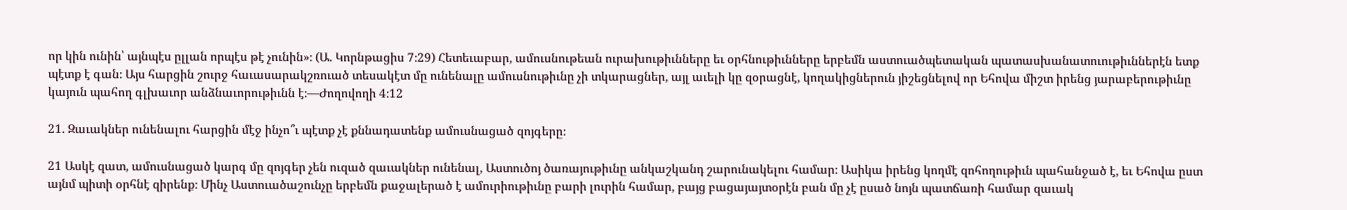որ կին ունին՝ այնպէս ըլլան որպէս թէ չունին»։ (Ա. Կորնթացիս 7։29) Հետեւաբար, ամուսնութեան ուրախութիւնները եւ օրհնութիւնները երբեմն աստուածպետական պատասխանատուութիւններէն ետք պէտք է գան։ Այս հարցին շուրջ հաւասարակշռուած տեսակէտ մը ունենալը ամուսնութիւնը չի տկարացներ, այլ աւելի կը զօրացնէ, կողակիցներուն յիշեցնելով որ Եհովա միշտ իրենց յարաբերութիւնը կայուն պահող գլխաւոր անձնաւորութիւնն է։—Ժողովողի 4։12

21. Զաւակներ ունենալու հարցին մէջ ինչո՞ւ պէտք չէ քննադատենք ամուսնացած զոյգերը։

21 Ասկէ զատ, ամուսնացած կարգ մը զոյգեր չեն ուզած զաւակներ ունենալ, Աստուծոյ ծառայութիւնը անկաշկանդ շարունակելու համար։ Ասիկա իրենց կողմէ զոհողութիւն պահանջած է, եւ Եհովա ըստ այնմ պիտի օրհնէ զիրենք։ Մինչ Աստուածաշունչը երբեմն քաջալերած է ամուրիութիւնը բարի լուրին համար, բայց բացայայտօրէն բան մը չէ ըսած նոյն պատճառի համար զաւակ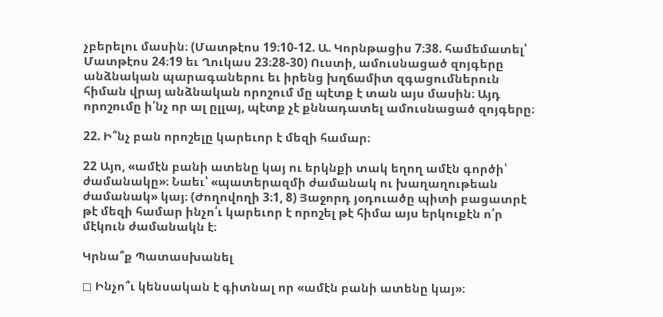չբերելու մասին։ (Մատթէոս 19։10-12. Ա. Կորնթացիս 7։38. համեմատել՝ Մատթէոս 24։19 եւ Ղուկաս 23։28-30) Ուստի, ամուսնացած զոյգերը անձնական պարագաներու եւ իրենց խղճամիտ զգացումներուն հիման վրայ անձնական որոշում մը պէտք է տան այս մասին։ Այդ որոշումը ի՛նչ որ ալ ըլլայ, պէտք չէ քննադատել ամուսնացած զոյգերը։

22. Ի՞նչ բան որոշելը կարեւոր է մեզի համար։

22 Այո, «ամէն բանի ատենը կայ ու երկնքի տակ եղող ամէն գործի՝ ժամանակը»։ Նաեւ՝ «պատերազմի ժամանակ ու խաղաղութեան ժամանակ» կայ։ (Ժողովողի 3։1, 8) Յաջորդ յօդուածը պիտի բացատրէ թէ մեզի համար ինչո՛ւ կարեւոր է որոշել թէ հիմա այս երկուքէն ո՛ր մէկուն ժամանակն է։

Կրնա՞ք Պատասխանել

◻ Ինչո՞ւ կենսական է գիտնալ որ «ամէն բանի ատենը կայ»։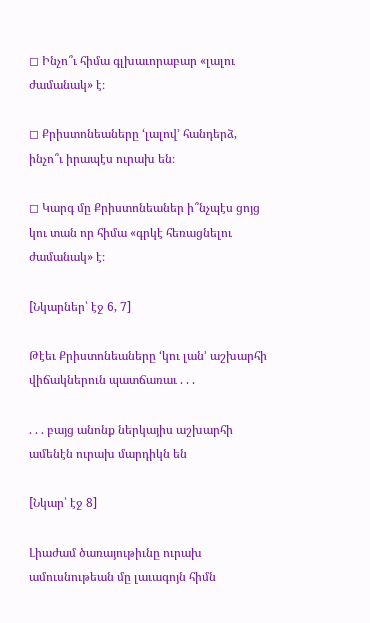◻ Ինչո՞ւ հիմա գլխաւորաբար «լալու ժամանակ» է։

◻ Քրիստոնեաները ‘լալով’ հանդերձ, ինչո՞ւ իրապէս ուրախ են։

◻ Կարգ մը Քրիստոնեաներ ի՞նչպէս ցոյց կու տան որ հիմա «գրկէ հեռացնելու ժամանակ» է։

[Նկարներ՝ էջ 6, 7]

Թէեւ Քրիստոնեաները ‘կու լան’ աշխարհի վիճակներուն պատճառաւ . . .

. . . բայց անոնք ներկայիս աշխարհի ամենէն ուրախ մարդիկն են

[Նկար՝ էջ 8]

Լիաժամ ծառայութիւնը ուրախ ամուսնութեան մը լաւագոյն հիմն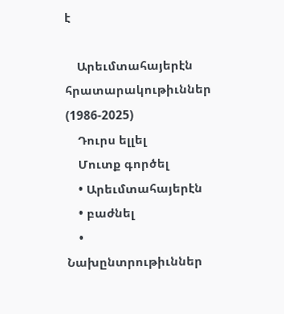է

    Արեւմտահայերէն հրատարակութիւններ (1986-2025)
    Դուրս ելլել
    Մուտք գործել
    • Արեւմտահայերէն
    • բաժնել
    • Նախընտրութիւններ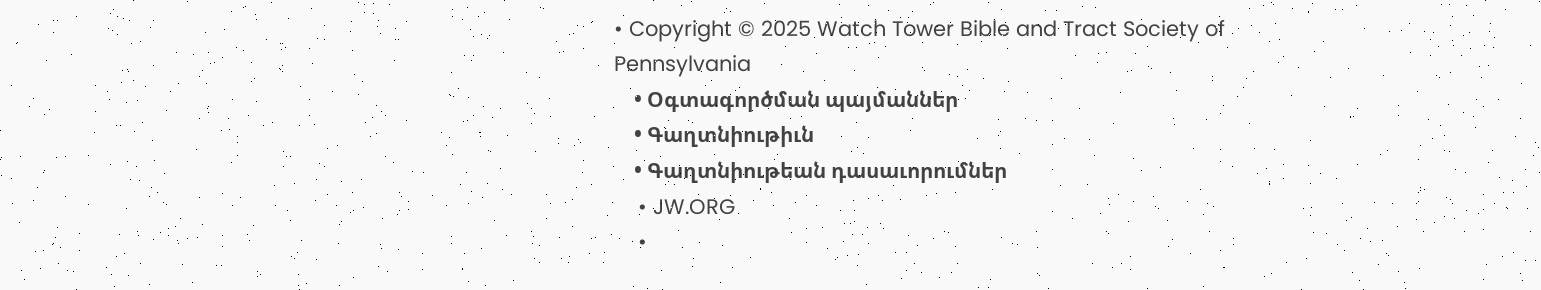• Copyright © 2025 Watch Tower Bible and Tract Society of Pennsylvania
    • Օգտագործման պայմաններ
    • Գաղտնիութիւն
    • Գաղտնիութեան դասաւորումներ
    • JW.ORG
    •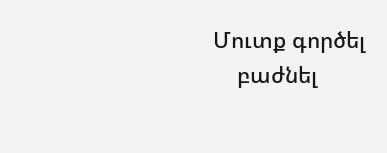Մուտք գործել
    բաժնել